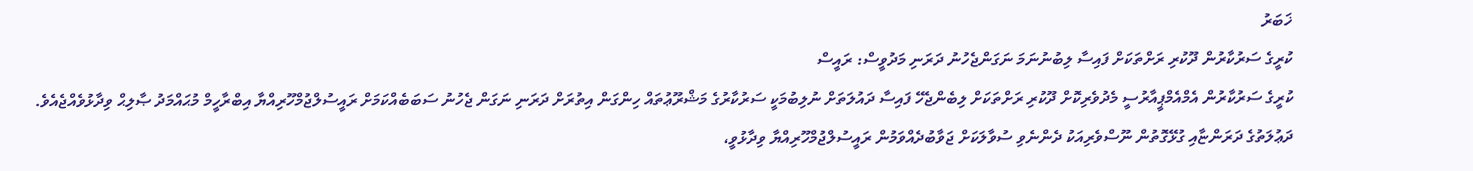ޚަބަރު
ކުރީގެ ސަރުކާރުން ދޫކުރި ރަށްތަކަށް ފައިސާ ލިބުނުނަމަ ނަގަންޖެހުނު ދަރަނި މަދުވީސް: ރައީސް
ކުރީގެ ސަރުކާރުން އެމްއެމްޕީއާރުސީ މެދުވެރިކޮށް ދޫކުރި ރަށްތަކަށް ލިބެންޖެހޭ ފައިސާ ދައުލަތަށް ނުލިބުމަކީ ސަރުކާރުގެ މަޝްރޫޢުތައް ހިންގަން އިތުރަށް ދަރަނި ނަގަން ޖެހުނު ސަބަބެއްކަމަށް ރައީސުލްޖުމްހޫރިއްޔާ އިބްރާހީމް މުޙައްމަދު ޞާލިޙް ވިދާޅުވެއްޖެއެވެ.
ދަޢުލަތުގެ ދަރަންޏާއި ގުޅޭގޮތުން ނޫސްވެރިއަކު ދެންނެވި ސުވާލަކަށް ޖަވާބުދެއްވަމުން ރައީސުލްޖުމްހޫރިއްޔާ ވިދާޅުވީ،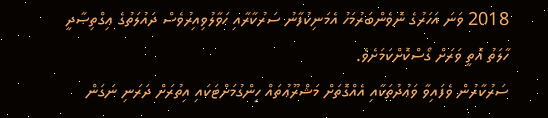2018 ވަނަ އަހަރުގެ ނޮވެންބަރުމަހު އެމަނިކުފާނު ސަރުކާރާއި ހަވާލުވިއިރުވެސް ދައުލަތުގެ ޢިގްތިޞާދީ ހާލަތު އޮތީ ވަރަށް ގޯސްކޮށްކަމަށެވެ.
ސަރުކާރުން ވެފައިވާ ވަޢުދުތަކާއި އެއްގޮތަށް މަޝްރޫޢުތައް ހިންގުމަށްޓަކައި އިތުރަށް ދަރަނި ނަގަން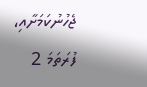ޖެހުނުކަމަށާއި، ފުރަތަމަ 2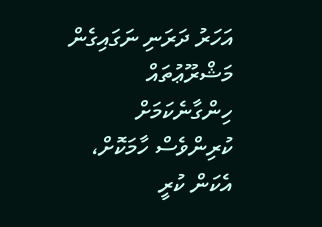އަހަރު ދަރަނި ނަގައިގެން މަޝްރޫޢުތައް ހިންގާނެކަމަށް ކުރިންވެސް ހާމަކޮށް، އެކަން ކުރީ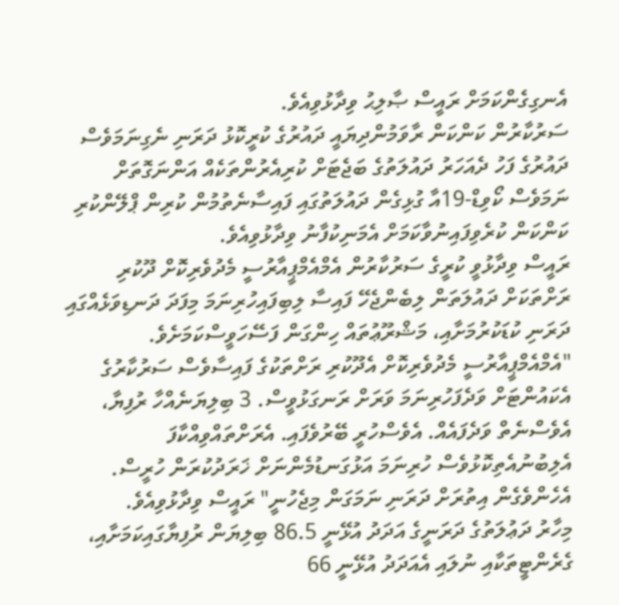އެނގިގެންކަމަށް ރައީސް ޞާލިޙު ވިދާޅުވިއެވެ.
ސަރުކާރުން ކަންކަން ރާވަމުންދިޔައީ ދައުރުގެ ކުރީކޮޅު ދަރަނި ނެގިނަމަވެސް ދައުރުގެ ފަހު ދެއަހަރު ދައުލަތުގެ ބަޖެޓަށް ކުރިއެރުންތަކެއް އަންނަގޮތަށް ނަމަވެސް ކޯވިޑް-19އާ ގުޅިގެން ދައުލަތުގައި ފައިސާނެތުމުން ކުރިން ޕްލޭންކުރި ކަންކަން ކުރެވިފައިނުވާކަމަށް އެމަނިކުފާނު ވިދާޅުވިއެވެ.
ރައީސް ވިދާޅުވީ ކުރީގެ ސަރުކާރުން އެމްއެމްޕީއާރުސީ މެދުވެރިކޮށް ދޫކުރި ރަށްތަކަށް ދައުލަތަން ލިބެންޖެހޭ ފައިސާ ލިބިފައިހުރިނަމަ މިފަދަ ދަނޑިވަޅެއްގައި ދަރަނި ކުޑަކުރުމަށާއި، މަޝްރޫޢުތައް ހިންގަން ފަސޭހަވީސްކަމަށެވެ.
"އެމްއެމްޕީއާރުސީ މެދުވެރިކޮށް އެދޫކުރި ރަށްތަކުގެ ފައިސާވެސް ސަރުކާރުގެ އެކައުންޓަށް ވަދެފަހުރިނަމަ ވަރަށް ރަނގަޅުވީސް. 3 ބިލިޔަނެއްހާ ރުފިޔާ، އެވެސްނެތް ވަދެފައެއް. އެވެސްހުރީ ބޭރުވެފައި. އެރަށްތައްވިއްކާފަ އެލިބުނުއެތިކޮޅުވެސް ހުރިނަމަ އަޅުގަނޑުމެންނަށް ޚަރަދުކުރަން ހުރީސް. އެހެންވެގެން އިތުރަށް ދަރަނި ނަމަގަން މިޖެހުނީ" ރައީސް ވިދާޅުވިއެވެ.
މިހާރު ދަޢުލަތުގެ ދަރަނީގެ އަދަދު އުޅޭނީ 86.5 ބިލިޔަން ރުފިޔާގައިކަމަށާއި، ގެރެންޓީތަކާއި ނުލައި އެއަދަދު އުޅޭނީ 66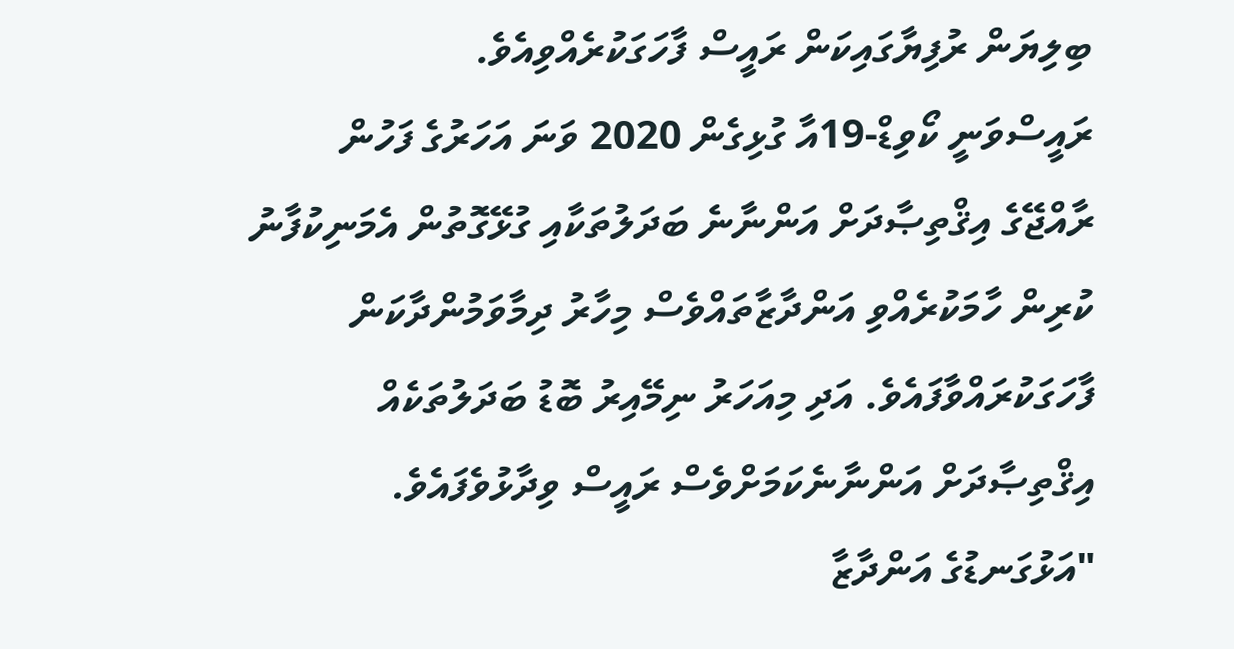ބިލިޔަން ރުފިޔާގައިކަން ރައީސް ފާހަގަކުރެއްވިއެވެ.
ރައީސްވަނީ ކޯވިޑް-19އާ ގުޅިގެން 2020 ވަނަ އަހަރުގެ ފަހުން ރާއްޖޭގެ އިޤްތިޞާދަށް އަންނާނެ ބަދަލުތަކާއި ގުޅޭގޮތުން އެމަނިކުފާނު ކުރިން ހާމަކުރެއްވި އަންދާޒާތައްވެސް މިހާރު ދިމާވަމުންދާކަން ފާހަގަކުރައްވާފައެވެ. އަދި މިއަހަރު ނިމޭއިރު ބޮޑު ބަދަލުތަކެއް އިޤްތިޞާދަށް އަންނާނެކަމަށްވެސް ރައީސް ވިދާޅުވެފައެވެ.
"އަޅުގަނޑުގެ އަންދާޒާ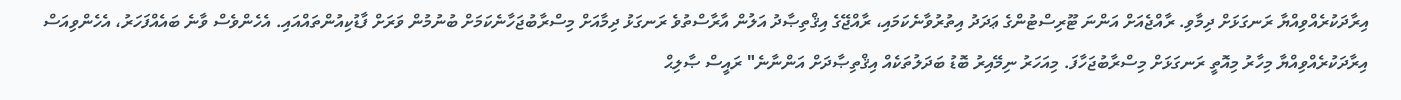އިރާދަކުރެއްވިއްޔާ ރަނގަޅަށް ދިމާވި. ރާއްޖެއަށް އަންނަ ޓޫރިސްޓުންގެ ޢަދަދު އިތުރުވާނެކަމައި، ރާއްޖޭގެ އިޤްތިޞާދު އަލުން އާރާސްތުވެ ރަނގަޅު ދިމާއަށް މިސްރާބުޖަހާނެކަމަށް ބުނުމުން ވަރަށް ފާޑުކިއުންތައްއައި. އެހެންވެސް ވާނެ ބައެއްފަހަރު، އެހެންވިއަސް އިރާދަކުރެއްވިއްޔާ މިހާރު މިއޮތީ ރަނގަޅަށް މިސްރާބުޖަހާފަ. މިއަހަރު ނިމޭއިރު ބޮޑު ބަދަލުތަކެއް އިޤްތިޞާދަށް އަންނާނެ" ރައީސް ޞާލިޙް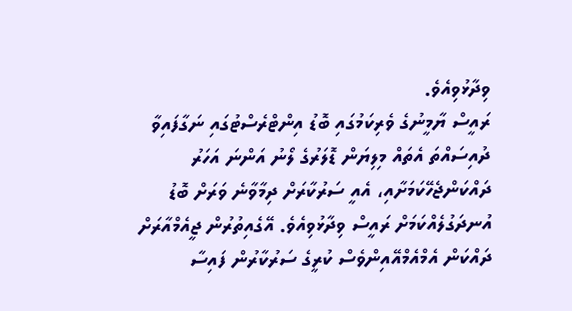ވިދާޅުވިއެވެ.
ރައީސް ޔާމީނުގެ ވެރިކަމުގައި ބޮޑު އިންޓްރެސްޓުގައި ނަގާފައިވާ ދުއިސައްތަ އެތައް މިލިޔަން ޑޮލަރުގެ ލޯނު އަންނަ އަހަރު ދައްކަންޖެހޭކަމަށާއި، އެއީ ސަރުކާރަށް ދިމާވާނެ ވަރަށް ބޮޑު އުނދަގުލެއްކަމަށް ރައީސް ވިދާޅުވިއެވެ. އޭގެއިތުރުން ޖީއެމްއާރަށް ދައްކަން އެމްއެމްއޭއިންވެސް ކުރީގެ ސަރުކާރުން ފައިސާ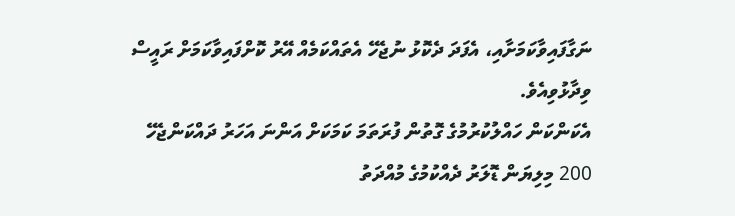ނަގާފައިވާކަމަށާއި، އެފަދަ ދެކޮޅު ނުޖެހޭ އެތައްކަމެއް އޭރު ކޮށްފައިވާކަމަށް ރައީސް ވިދާޅުވިއެވެ.
އެކަންކަން ހައްލުކުރުމުގެ ގޮތުން ފުރަތަމަ ކަމަކަށް އަންނަ އަހަރު ދައްކަންޖެހޭ 200 މިލިޔަން ޑޮލަރު ދެއްކުމުގެ މުއްދަތު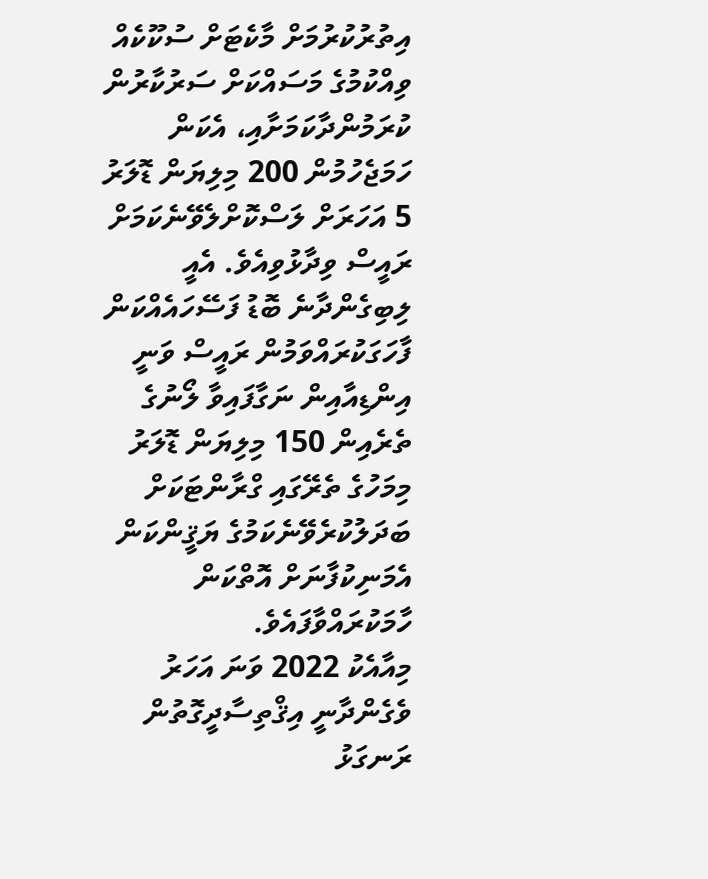އިތުރުކުރުމަށް މާކެޓަށް ސުކޫކެއް ވިއްކުމުގެ މަސައްކަށް ސަރުކާރުން ކުރަމުންދާކަމަށާއި، އެކަން ހަމަޖެހުމުން 200 މިލިޔަން ޑޮލަރު 5 އަހަރަށް ލަސްކޮށްލެވޭނެކަމަށް ރައީސް ވިދާޅުވިއެވެ. އެއީ ލިބިގެންދާނެ ބޮޑު ފަސޭހައެއްކަން ފާހަގަކުރައްވަމުން ރައީސް ވަނީ އިންޑިއާއިން ނަގާފައިވާ ލޯނުގެ ތެރެއިން 150 މިލިޔަން ޑޮލަރު މިމަހުގެ ތެރޭގައި ގްރާންޓަކަށް ބަދަލުކުރެވޭނެކަމުގެ ޔަޤީންކަން އެމަނިކުފާނަށް އޮތްކަން ހާމަކުރައްވާފައެވެ.
މިއާއެކު 2022 ވަނަ އަހަރު ވެގެންދާނީ އިޤްތިސާދީގޮތުން ރަނގަޅު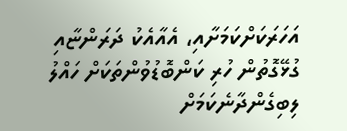އަހަރަކަށްކަމަށާއި، އެއާއެކު ދަރަންޏާއި ގުޅޭގޮތުން ހުރި ކަންބޮޑުވުންތަކަށް ހައްލު ލިބިގެންދާނެކަމަށް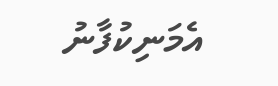އެމަނިކުފާނު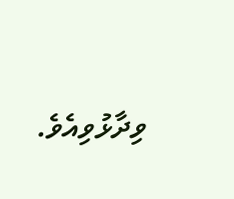ވިދާޅުވިއެވެ.